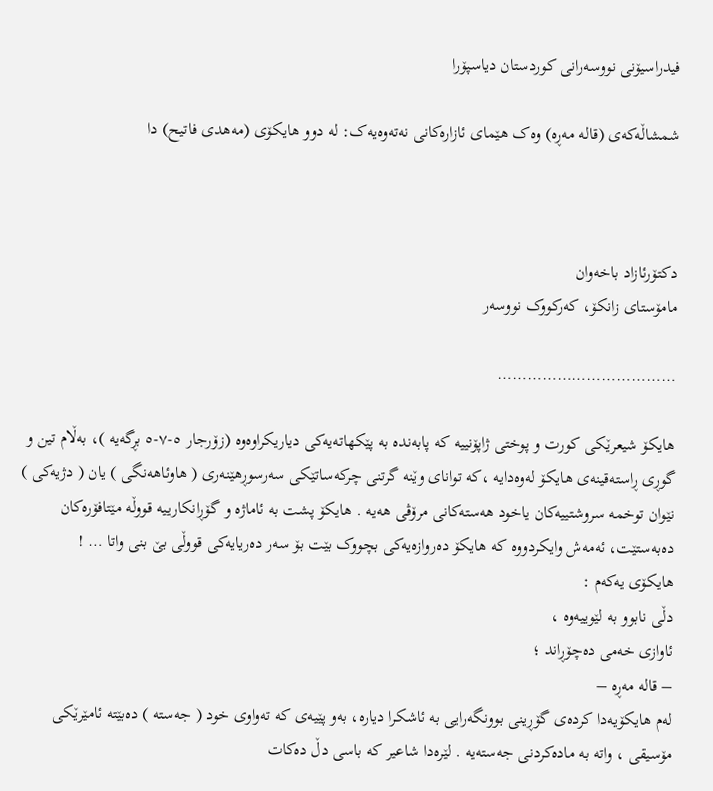فیدراسیۆنی نووسەرانی کوردستان دیاسپۆرا

شمشاڵەکەی (قالە مەڕە) وەک هێمای ئازارەکانی نەتەوەیەک: لە دوو هایکۆی (مەهدی فاتیح) دا



دکتۆرئازاد باخەوان
مامۆستای زانکۆ، کەرکووک نووسەر

………………………………

هایکۆ شیعرێکی کورت و پوختی ژاپۆنییە کە پابەندە بە پێکهاتەیەکی دیاریکراوەوە (زۆرجار ٥-٧-٥ بڕگەیە )، بەڵام تین و گوڕی ڕاستەقینەی هایکۆ لەوەدایە ،کە توانای وێنە گرتنی چرکەساتێکی سەرسوڕهێنەری ( هاوئاهەنگی ) یان ( دژیەکی ) نێوان توخمە سروشتییەکان یاخود هەستەکانی مرۆڤی هەیە . هایکۆ پشت بە ئاماژە و گۆڕانکارییە قووڵە مێتافۆرەکان دەبەستێت، ئەمەش وایکردووە کە هایکۆ دەروازەیەکی بچووک بێت بۆ سەر دەریایەکی قووڵی بێ بنی واتا … !
هایکۆی یەکەم :
دڵی نابوو بە لێوییەوە ،
ئاوازی خەمی دەچۆڕاند ؛
– قالە مەڕە –
لەم هایکۆیەدا کردەی گۆڕینی بوونگەرایی بە ئاشکرا دیارە، بەو پێیەی کە تەواوی خود ( جەستە ) دەبێتە ئامێرێکی مۆسیقی ، واتە بە مادەکردنی جەستەیە . لێرەدا شاعیر کە باسی دڵ دەکات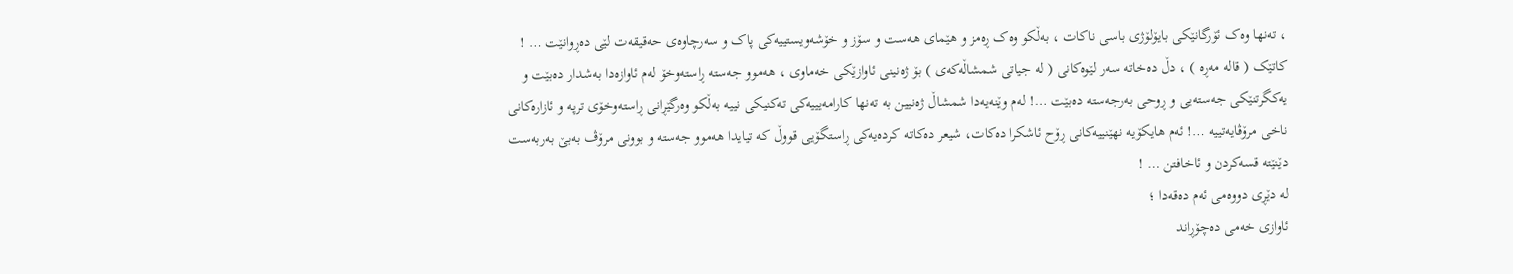، تەنها وەک ئۆرگانێکی بایۆلۆژی باسی ناکات ، بەڵکو وەک ڕەمز و هێمای هەست و سۆز و خۆشەویستییەکی پاک و سەرچاوەی حەقیقەت لێی دەڕوانێت … ! کاتێک ( قالە مەڕە ) ، دڵ دەخاتە سەر لێوەکانی ( لە جیاتی شمشاڵەکەی ) بۆ ژەنینی ئاوازێکی خەماوی ، هەموو جەستە ڕاستەوخۆ لەم ئاوازەدا بەشدار دەبێت و یەکگرتنێکی جەستەیی و ڕوحی بەرجەستە دەبێت …! لەم وێنەیەدا شمشاڵ ژەنیین بە تەنها کارامەیییەکی تەکنیکی نییە بەڵکو وەرگێڕانی ڕاستەوخۆی ترپە و ئازارەکانی ناخی مرۆڤایەتییە …! ئەم هایکۆیە نهێنییەکانی ڕۆح ئاشکرا دەکات، شیعر دەکاتە کردەیەکی ڕاستگۆیی قووڵ کە تیایدا هەموو جەستە و بوونی مرۆڤ بەبێ بەربەست دێنێتە قسەکردن و ئاخافتن … !
لە دێڕی دووەمی ئەم دەقەدا ؛
ئاوازی خەمی دەچۆڕاند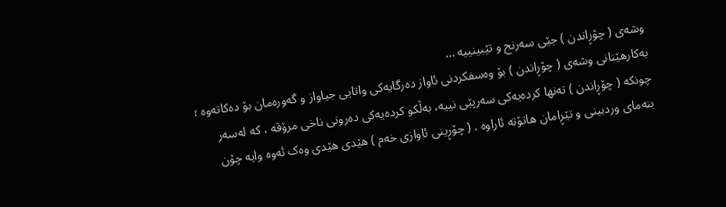وشەی ( چۆڕاندن ) جێی سەرنج و تێبینییە …
بەکارهێنانی وشەی ( چۆڕاندن ) بۆ وەسفکردنی ئاواز دەرگایەکی واتایی جیاواز و گەورەمان بۆ دەکاتەوە ؛ چونکە ( چۆڕاندن ) تەنها کردەیەکی سەرپێی نییە، بەڵکو کردەیەکی دەرونی ناخی مرۆڤە ، کە لەسەر بنەمای وردبینی و تێڕامان هاتۆتە ئاراوە . ( چۆڕینی ئاوازی خەم ) هێدی هێدی وەک ئەوە وایە چۆن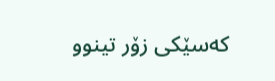کەسێکی زۆر تینوو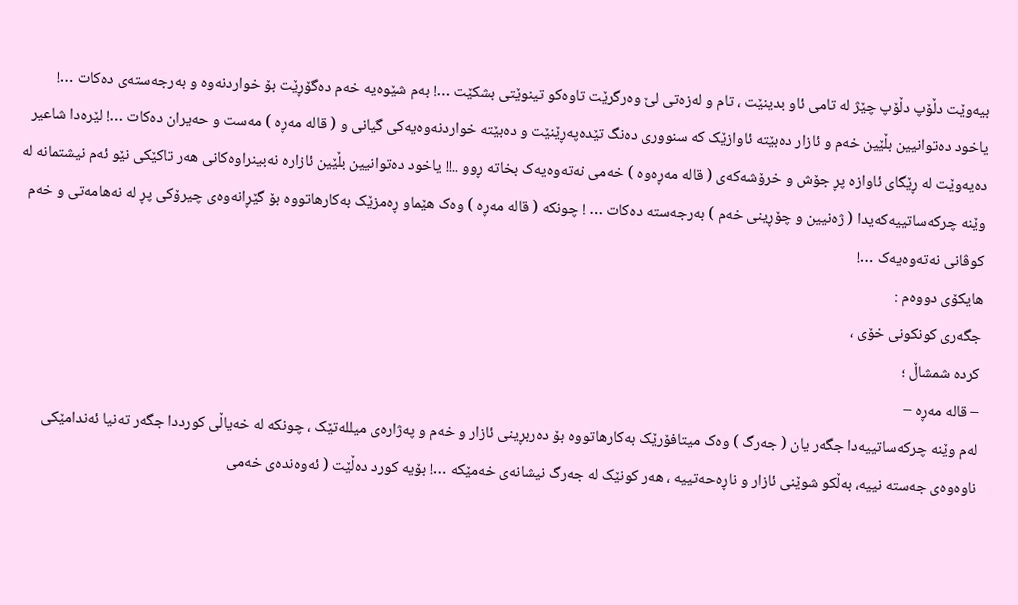بیەوێت دڵۆپ دڵۆپ چێژ لە تامی ئاو بدینێت ، تام و لەزەتی لێ وەرگرێت تاوەکو تینوێتی بشکێت …! بەم شێوەیە خەم دەگۆڕێت بۆ خواردنەوە و بەرجەستەی دەکات …!
یاخود دەتوانیین بڵێین خەم و ئازار دەبێتە ئاوازێک کە سنووری دەنگ تێدەپەڕێنێت و دەبێتە خواردنەوەیەکی گیانی و ( قالە مەڕە ) مەست و حەیران دەکات …! لێرەدا شاعیر دەیەوێت لە ڕێگای ئاوازە پڕ جۆش و خرۆشەکەی ( قالە مەڕەوە ) خەمی نەتەوەیەک بخاتە ڕوو ..!! یاخود دەتوانیین بڵێین ئازارە نەبینراوەکانی هەر تاکێکی نێو ئەم نیشتمانە لە وێنە چرکەساتییەکەیدا ( ژەنیین و چۆڕینی خەم ) بەرجەستە دەکات … ! چونکە ( قالە مەڕە ) وەک هێماو ڕەمزێک بەکارهاتووە بۆ گێڕانەوەی چیرۆکی پڕ لە نەهامەتی و خەم کوڤانی نەتەوەیەک …!
هایکۆی دووەم :
جگەری کونکونی خۆی ،
کردە شمشاڵ ؛
– قالە مەڕە –
لەم وێنە چرکەساتییەدا جگەر یان ( جەرگ ) وەک میتافۆرێک بەکارهاتووە بۆ دەربڕینی ئازار و خەم و پەژارەی میللەتێک ، چونکە لە خەیاڵی کورددا جگەر تەنیا ئەندامێکی ناوەوەی جەستە نییە، بەڵکو شوێنی ئازار و ناڕەحەتییە ، هەر کونێک لە جەرگ نیشانەی خەمێکە …! بۆیە کورد دەڵێت ( ئەوەندەی خەمی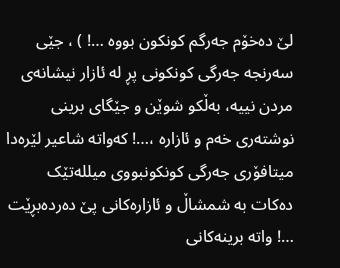لێ دەخۆم جەرگم کونکون بووە …! ) ، جێی سەرنجە جەرگی کونکونی پڕ لە ئازار نیشانەی مردن نییە، بەڵکو شوێن و جێگای برینی نوشتەری خەم و ئازارە ،…! کەواتە شاعیر لێرەدا میتافۆری جەرگی کونکونبووی میللەتێک دەکات بە شمشاڵ و ئازارەکانی پێ دەردەبڕێت …! واتە برینەکانی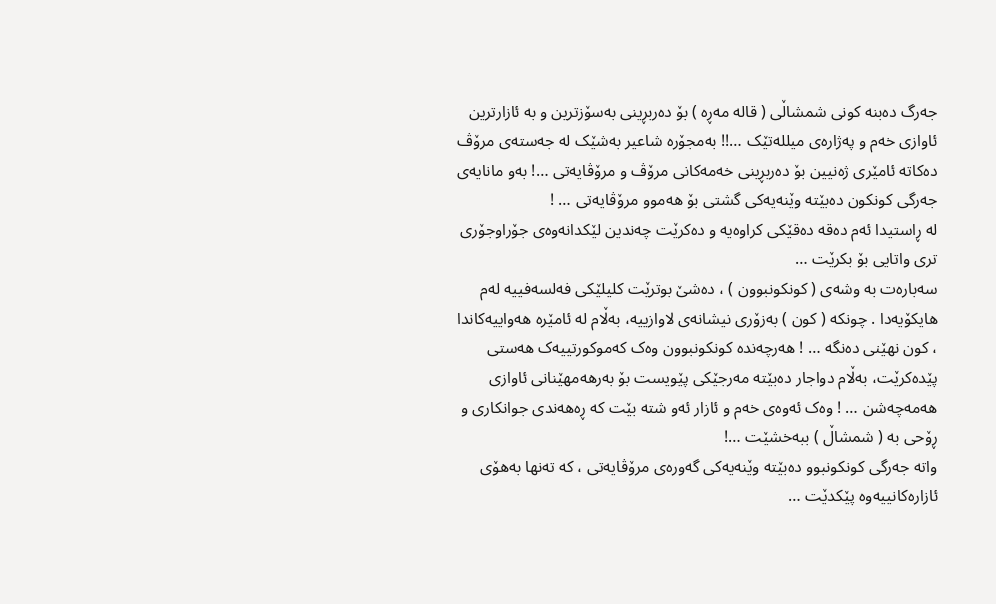جەرگ دەبنە کونی شمشاڵی ( قالە مەڕە ) بۆ دەربڕینی بەسۆزترین و بە ئازارترین ئاوازی خەم و پەژارەی میللەتێک …!! بەمجۆرە شاعیر بەشێک لە جەستەی مرۆڤ دەکاتە ئامێری ژەنیین بۆ دەربڕینی خەمەکانی مرۆڤ و مرۆڤایەتی …! بەو مانایەی جەرگی کونکون دەبێتە وێنەیەکی گشتی بۆ هەموو مرۆڤایەتی … !
لە ڕاستیدا ئەم دەقە دەقێکی کراوەیە و دەکرێت چەندین لێکدانەوەی جۆراوجۆری تری واتایی بۆ بکرێت …
سەبارەت بە وشەی ( کونکونبوون ) ، دەشێ بوترێت کلیلێکی فەلسەفییە لەم هایکۆیەدا . چونکە ( کون ) بەزۆری نیشانەی لاوازییە، بەڵام لە ئامێرە هەواییەکاندا ، کون نهێنی دەنگە … ! هەرچەندە کونکونبوون وەک کەموکورتییەک هەستی پێدەکرێت، بەڵام دواجار دەبێتە مەرجێکی پێویست بۆ بەرهەمهێنانی ئاوازی هەمەچەشن … ! وەک ئەوەی خەم و ئازار ئەو شتە بێت کە ڕەهەندی جوانکاری و ڕۆحی بە ( شمشاڵ ) ببەخشێت …!
واتە جەرگی کونکونبوو دەبێتە وێنەیەکی گەورەی مرۆڤایەتی ، کە تەنها بەهۆی ئازارەکانییەوە پێکدێت …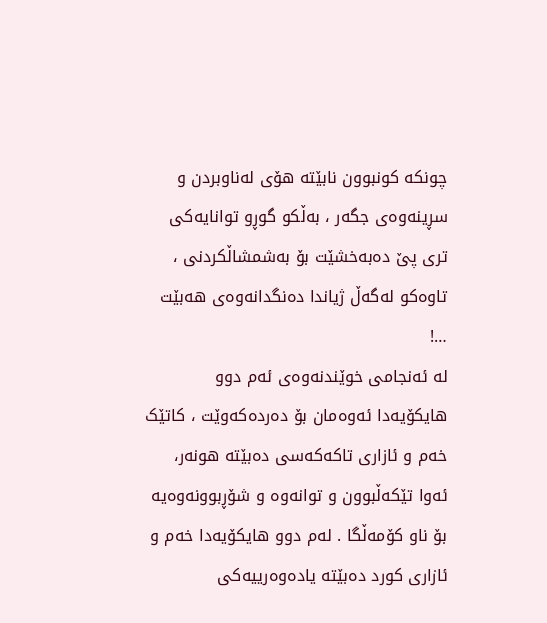چونکە کونبوون نابێتە هۆی لەناوبردن و سڕینەوەی جگەر ، بەڵکو گوڕو توانایەکی تری پێ دەبەخشێت بۆ بەشمشاڵکردنی ، تاوەکو لەگەڵ ژیاندا دەنگدانەوەی هەبێت …!
لە ئەنجامی خوێندنەوەی ئەم دوو هایکۆیەدا ئەوەمان بۆ دەردەکەوێت ، کاتێک خەم و ئازاری تاکەکەسی دەبێتە هونەر، ئەوا تێکەڵبوون و توانەوە و شۆڕبوونەوەیە بۆ ناو کۆمەڵگا . لەم دوو هایکۆیەدا خەم و ئازاری کورد دەبێتە یادەوەرییەکی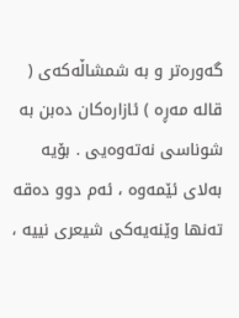گەورەتر و بە شمشاڵەکەی ( قالە مەڕە ) ئازارەکان دەبن بە شوناسی نەتەوەیی . بۆیە بەلای ئێمەوە ، ئەم دوو دەقە تەنها وێنەیەکی شیعری نییە ،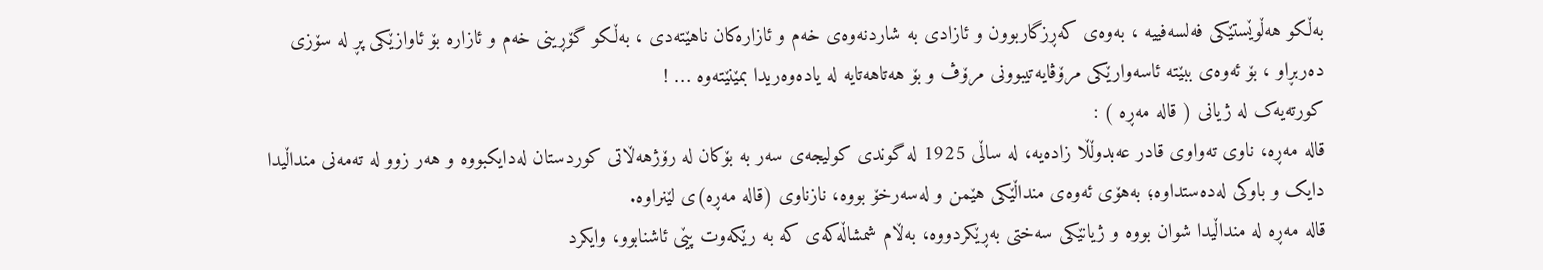بەڵکو هەڵوێستێکی فەلسەفییە ، بەوەی کەڕزگاربوون و ئازادی بە شاردنەوەی خەم و ئازارەکان ناهێتەدی ، بەڵکو گۆڕینی خەم و ئازارە بۆ ئاوازێکی پڕ لە سۆزی دەربڕاو ، بۆ ئەوەی ببێتە ئاسەوارێکی مرۆڤایەتیبوونی مرۆڤ و بۆ هەتاهەتایە لە یادەوەریدا بمێنێتەوە … !
کورتەیەک لە ژیانی ( قالە مەڕە ) :
قالە مەڕە، ناوی تەواوی قادر عەبدوڵڵا زادەیە، لە ساڵی 1925 لە گوندی کولیجەی سەر بە بۆکان لە رۆژهەڵاتی کوردستان لەدایکبووە و هەر زوو لە تەمەنی منداڵیدا دایک و باوکی لەدەستداوە؛ بەهۆی ئەوەی منداڵێکی هێمن و لەسەرخۆ بووە، نازناوی (قالە مەڕە)ی لێنراوە.
قالە مەڕە لە منداڵیدا شوان بووە و ژیانێکی سەختی بەڕێکردووە، بەڵام شمشاڵەکەی کە بە رێکەوت پێی ئاشنابوو، وایکرد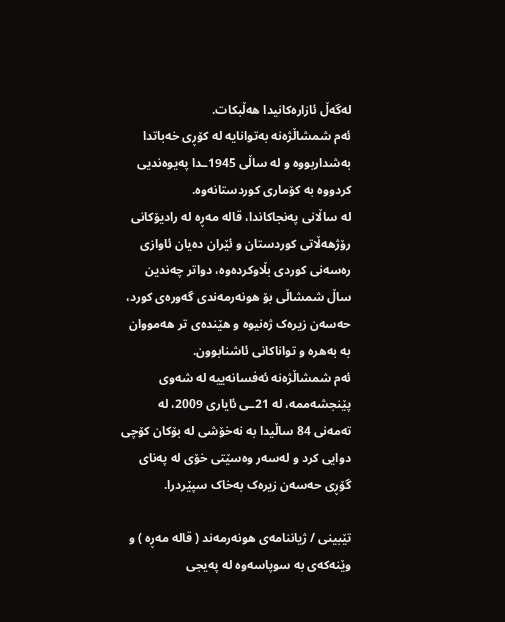لەگەڵ ئازارەکانیدا هەڵبکات.
ئەم شمشاڵژەنە بەتوانایە لە کۆڕی خەباتدا بەشداربووە و لە ساڵی 1945ـدا پەیوەندیی کردووە بە کۆماری کوردستانەوە.
لە ساڵانی پەنجاکاندا، قالە مەڕە لە رادیۆکانی رۆژهەڵاتی کوردستان و ئێران دەیان ئاوازی رەسەنی کوردی بڵاوکردەوە، دواتر چەندین ساڵ شمشاڵی بۆ هونەرمەندی گەورەی کورد، حەسەن زیرەک ژەنیوە و هێندەی تر هەمووان بە بەهرە و تواناکانی ئاشنابوون.
ئەم شمشاڵژەنە ئەفسانەییە لە شەوی پێنجشەممە، لە 21ـی ئایاری 2009، لە تەمەنی 84 ساڵیدا بە نەخۆشی لە بۆکان کۆچی دوایی کرد و لەسەر وەسێتی خۆی لە پەنای گۆڕی حەسەن زیرەک بەخاک سپێردرا.

تێبینی / ژیاننامەی هونەرمەند ( قالە مەڕە ) و وێنەکەی بە سوپاسەوە لە پەیجی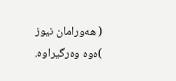( هەورامان نیوز )ەوە وەرگیراوە.